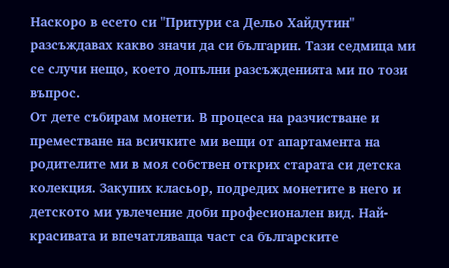Наскоро в есето си "Притури са Дельо Хайдутин" разсъждавах какво значи да си българин. Тази седмица ми се случи нещо, което допълни разсъжденията ми по този въпрос.
От дете събирам монети. В процеса на разчистване и преместване на всичките ми вещи от апартамента на родителите ми в моя собствен открих старата си детска колекция. Закупих класьор, подредих монетите в него и детското ми увлечение доби професионален вид. Най-красивата и впечатляваща част са българските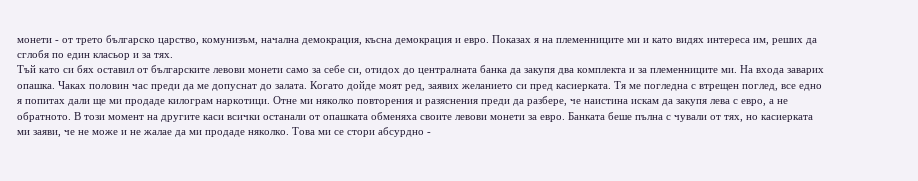монети - от трето българско царство, комунизъм, начална демокрация, късна демокрация и евро. Показах я на племенниците ми и като видях интереса им, реших да сглобя по един класьор и за тях.
Тъй като си бях оставил от българските левови монети само за себе си, отидох до централната банка да закупя два комплекта и за племенниците ми. На входа заварих опашка. Чаках половин час преди да ме допуснат до залата. Когато дойде моят ред, заявих желанието си пред касиерката. Тя ме погледна с втрещен поглед, все едно я попитах дали ще ми продаде килограм наркотици. Отне ми няколко повторения и разяснения преди да разбере, че наистина искам да закупя лева с евро, а не обратното. В този момент на другите каси всички останали от опашката обменяха своите левови монети за евро. Банката беше пълна с чували от тях, но касиерката ми заяви, че не може и не жалае да ми продаде няколко. Това ми се стори абсурдно -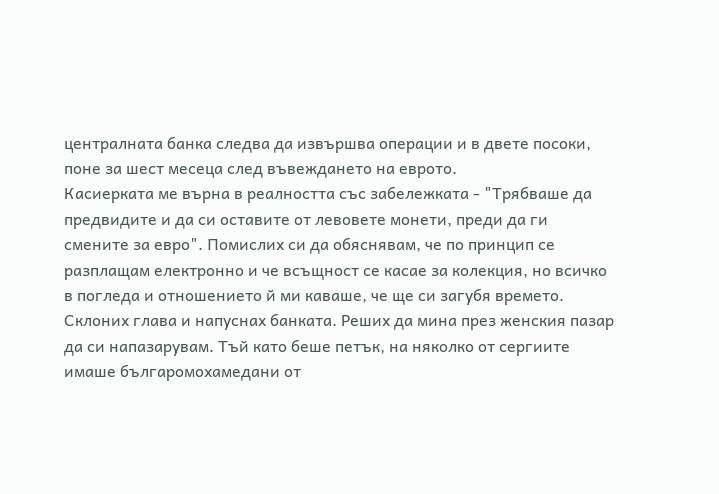централната банка следва да извършва операции и в двете посоки, поне за шест месеца след въвеждането на еврото.
Касиерката ме върна в реалността със забележката - "Трябваше да предвидите и да си оставите от левовете монети, преди да ги смените за евро". Помислих си да обяснявам, че по принцип се разплащам електронно и че всъщност се касае за колекция, но всичко в погледа и отношението й ми каваше, че ще си загубя времето.
Склоних глава и напуснах банката. Реших да мина през женския пазар да си напазарувам. Тъй като беше петък, на няколко от сергиите имаше българомохамедани от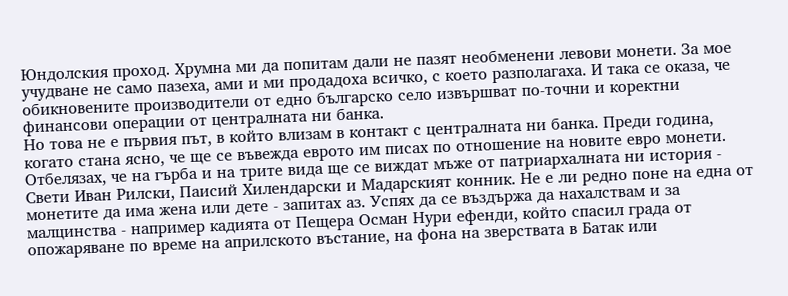Юндолския проход. Хрумна ми да попитам дали не пазят необменени левови монети. За мое учудване не само пазеха, ами и ми продадоха всичко, с което разполагаха. И така се оказа, че обикновените производители от едно българско село извършват по-точни и коректни финансови операции от централната ни банка.
Но това не е първия път, в който влизам в контакт с централната ни банка. Преди година, когато стана ясно, че ще се въвежда еврото им писах по отношение на новите евро монети. Отбелязах, че на гърба и на трите вида ще се виждат мъже от патриархалната ни история - Свети Иван Рилски, Паисий Хилендарски и Мадарският конник. Не е ли редно поне на една от монетите да има жена или дете - запитах аз. Успях да се въздържа да нахалствам и за малцинства - например кадията от Пещера Осман Нури ефенди, който спасил града от опожаряване по време на априлското въстание, на фона на зверствата в Батак или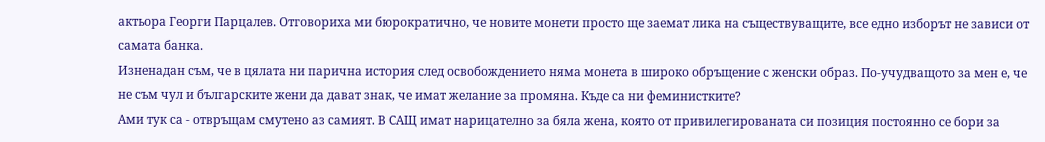актьора Георги Парцалев. Отговориха ми бюрократично, че новите монети просто ще заемат лика на съществуващите, все едно изборът не зависи от самата банка.
Изненадан съм, че в цялата ни парична история след освобождението няма монета в широко обръщение с женски образ. По-учудващото за мен е, че не съм чул и българските жени да дават знак, че имат желание за промяна. Къде са ни феминистките?
Ами тук са - отвръщам смутено аз самият. В САЩ имат нарицателно за бяла жена, която от привилегированата си позиция постоянно се бори за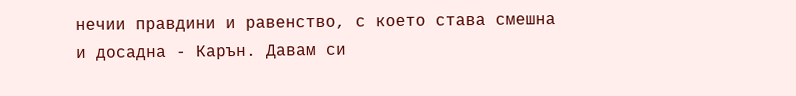нечии правдини и равенство, с което става смешна и досадна - Карън. Давам си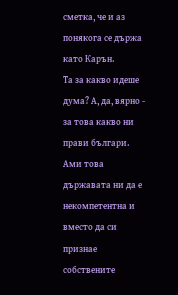сметка, че и аз понякога се държа като Карън.
Та за какво идеше дума? А, да, вярно - за това какво ни прави българи. Ами това държавата ни да е некомпетентна и вместо да си признае собствените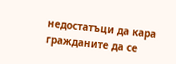недостатъци да кара гражданите да се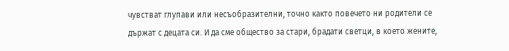чувстват глупави или несъобразителни, точно както повечето ни родители се държат с децата си. И да сме общество за стари, брадати светци, в което жените,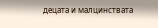децата и малцинствата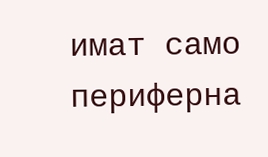имат само периферна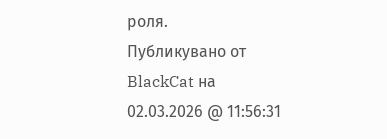роля.
Публикувано от BlackCat на 02.03.2026 @ 11:56:31